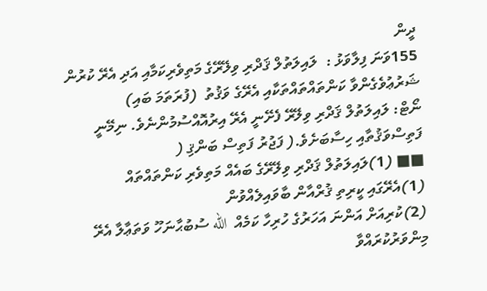ދީން
155ވަނަ ފިލާވަޅު :  ލައިލަތުލް ޤަދްރި ވިލޭރޭގެ މަތިވެރިކަމާއި އަދި އެރޭ ކުރުން ޝަރުޢުވެގެންވާ ކަންތައްތައްތަކާއި އެރޭގެ ވަޤުތު  (ފުރަތަމަ ބައި)
ނޯޓް: ލައިލަތުލް ޤަދްރި ވިލޭރޭ ފެށޭނީ އެރޭ އިރުއޮއްސުމުންނެވެ. ނިމޭނީ ފަތިސްވަޤުތާއި ހިސާބަށެވެ.( ފަޖުރު ފަތިސް ބަންޤި (
■■ (1)ލައިލަތުލް ޤަދްރި ވިލޭރޭގެ ބައެއް މަތިވެރި ކަންތައްތައް
(1)އެރޭގައި ކީރިތި ޤުރްއާން ބާވައިލެއްވުން
(2)ކުރިއަށް އަންނަ އަހަރުގެ ހުރިހާ ކަމެއް  الله ސުބުޙާނަހޫ ވަތަޢާލާ އެރޭ މިންވަރުކުރައްވާ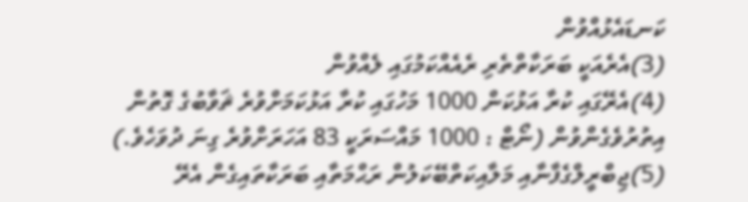ކަނޑައެޅުއްވުން
(3)އެރެއަކީ ބަރަކާތްތެރި ރެއެއްކަމުގައި ލެއްވުން
(4)އެރޭގައި ކުރާ އަޅުކަން 1000 މަހުގައި ކުރާ އަޅުކަމަށްވުރެ ޘަވާބުގެ ގޮތުން އިތުރުވެގެންވުން (ނޯޓް : 1000 މައްސަރަކީ 83 އަހަރަށްވުރެ ގިނަ ދުވަހެވެ.)
(5)ޖިބްރީލްގެފާނާއި މަލާއިކަތްބޭކަލުން ރަޙްމަތާއި ބަރަކާތައިގެން އެރޭ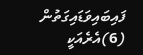ފައިބައިވަޑައިގަތުން
(6)އެރެއަކީ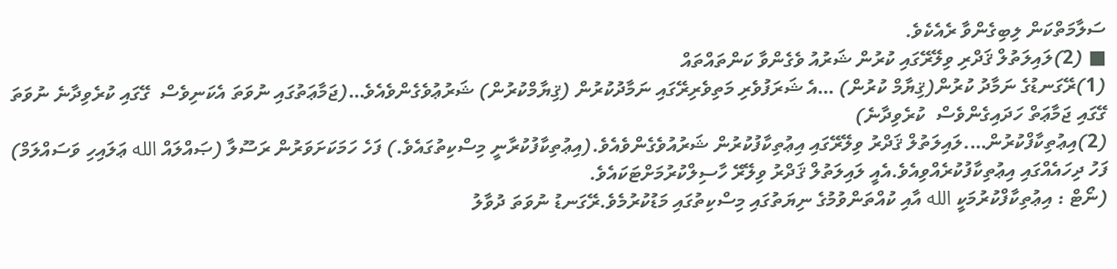ސަލާމަތްކަން ލިބިގެންވާ ރެއެކެވެ.
■ (2)ލައިލަތުލް ޤަދްރި ވިލޭރޭގައި ކުރުން ޝަރުއު ވެގެންވާ ކަންތައްތައް
(1)ރޭގަނޑުގެ ނަމާދު ކުރުން(ޤިޔާމް ކުރުން) …އެ ޝަރަފުވެރި މަތިވެރިރޭގައި ނަމާދުކުރުން (ޤިޔާމްކުރުން) ޝަރުޢުވެގެންވެއެވެ…(ޖަމާޢަތުގައި ނުވަތަ އެކަނިވެސް  ގޭގައި ކުރެވިދާނެ ނުވަތަ ގޭގައި ޖަމާޢަތް ހަދައިގެންވެސް  ކުރެވިދާނެ)
(2)އިޢުތިކާފްކުރުން….ލައިލަތުލް ޤަދްރު ވިލޭރޭގައި އިޢުތިކާފުކުރުން ޝަރުއުވެގެންވެއެވެ.(އިޢުތިކާފުކުރާނީ މިސްކިތުގައެވެ.) ފަހެ ހަމަކަށަވަރުން ރަސޫލާ (ޞައްލައް الله ޢަލައިހި ވަސައްލަމް) ފަހު ދިހައެއްގައި އިޢުތިކާފުކުރެއްވިއެވެ.އެއީ ލައިލަތުލް ޤަދްރު ވިލޭރޭ ހާސިލްކުރުމަށްޓަކައެވެ.
(ނޯޓް : އިޢުތިކާފްކުރުމަކީ الله އާއި ކުއްތަންވުމުގެ ނިޔަތުގައި މިސްކިތުގައި މަޑުކުރުމެވެ.ރޭގަނޑު ނުވަތަ ދުވާލު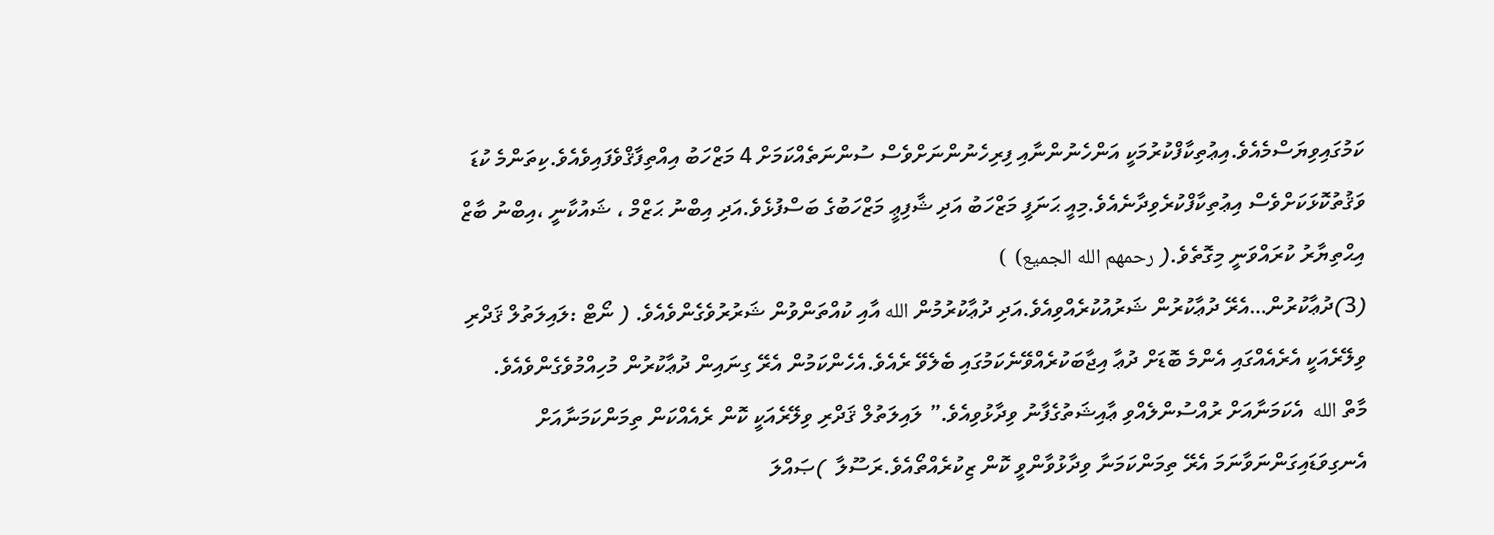ކަމުގައިވިޔަސްމެއެވެ.އިޢުތިކާފްކުރުމަކީ އަންހެނުންނާއި ފިރިހެނުންނަށްވެސް ސުންނަތެއްކަމަށް 4 މަޒްހަބު އިއްތިފާޤްވެފައިވެއެވެ.ކިތަންމެ ކުޑަ ވަޤުތުކޮޅަކަށްވެސް އިޢުތިކާފްކުރެވިދާނެއެވެ.މިއީ ޙަނަފީ މަޒްހަބު އަދި ޝާފިޢީ މަޒްހަބުގެ ބަސްފުޅެވެ.އަދި އިބްނު ޙަޒްމް ، ޝައުކާނީ ،އިބްނު ބާޒް އިޙްތިޔާރު ކުރައްވަނީ މިގޮތެވެ.( رحمهم الله الجميع)  )
(3)ދުޢާކުރުން…އެރޭ ދުޢާކުރުން ޝަރުއުކުރެއްވިއެވެ.އަދި ދުޢާކުރުމުން الله އާއި ކުއްތަންވުން ޝަރުރުވެގެންވެއެވެ. ( ނޯޓް :ލައިލަތުލް ޤަދްރި ވިލޭރެއަކީ އެރެއެއްގައި އެންމެ ބޮޑަށް ދުޢާ އިޖާބަކުރެއްވޭނެކަމުގައި ބެލެވޭ ރެއެވެ.އެހެންކަމުން އެރޭ ގިނައިން ދުޢާކުރުން މުހިއްމުވެގެންވެއެވެ.  މާތް الله  އެކަމަނާއަށް ރުއްސުންލެއްވި ޢާއިޝަތުގެފާނު ވިދާޅުވިއެވެ.” ލައިލަތުލް ޤަދްރި ވިލޭރެއަކީ ކޮން ރެއެއްކަން ތިމަންކަމަނާއަށް އެނގިވަޑައިގަންނަވާނަމަ އެރޭ ތިމަންކަމަނާ ވިދާޅުވާންވީ ކޮން ޒިކުރެއްތޯއެވެ.ރަސޫލާ  )ޞައްލަ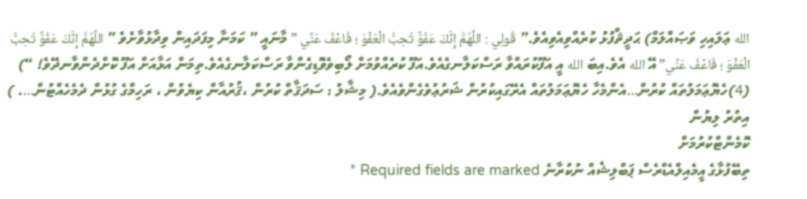الله ޢަލައިހި ވަޞައްލަމް) ޙަދީޘްފުޅު ކުރެއްވިއެވިއެވެ.” قُولِي : اللَّهُمَّ إِنَّكَ عَفُوٌّ تُحِبُّ الْعَفْوَ ؛ فَاعْفُ عَنِّي ” މާނައީ ” ކަމަނާ މިފަދައިން ވިދާޅުވާށެވެ ” اللَّهُمَّ إِنَّكَ عَفُوٌّ تُحِبُّ الْعَفْوَ ؛ فَاعْفُ عَنِّي” އޭ الله އެވެ.އިބަ الله އީ އަފޫކުރައްވާ ރަސްކަލާނގެއެވެ.އަފޫ ކުރެއްވުމަށް ލޯބިވެވޮޑިގެންވާ ރަސްކަލާނގެއެވެ.ތިމަން އަޅާއަށް އަފޫ ކޮށްދެންވާނދޭވެ! “)
(4)ހެޔޮޢަމަލުތައް ކުރުން…އެންމެހާ ހެޔޮޢަމަލުތައް އެރޭގައިކުރުން ޝަރުޢުވެގެންވެއެވެ.( މިޝާލު : ސަދަޤާތް ކުރުން ،ޤުރުއާން ކިޔެވުން ، ރަހިމްގެ ގުޅުން ދެމެހެއްޓުން…. )
އިތުރު ލިޔުން
ކޮމެންޓްކުރުމަށް
ތިބޭފުޅާގެ އީމެއިލްއެޑްރެސް ޕަބްލިޝެއް ނުކުރާނެ Required fields are marked *